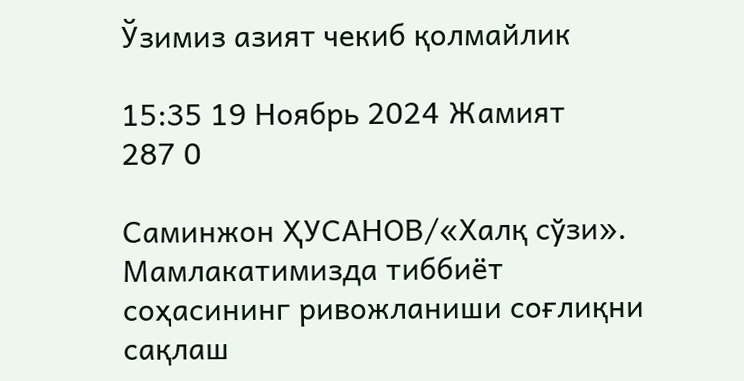Ўзимиз азият чекиб қолмайлик

15:35 19 Ноябрь 2024 Жамият
287 0

Саминжон ҲУСАНОВ/«Халқ сўзи». Мамлакатимизда тиббиёт соҳасининг ривожланиши соғлиқни сақлаш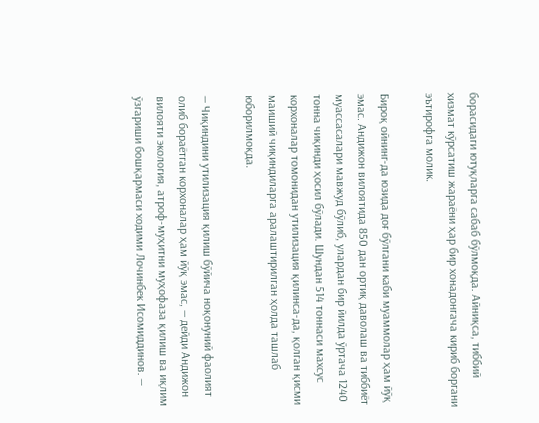борасидаги ютуқларга сабаб бўлмоқда. Айниқса, тиббий хизмат кўрсатиш жараёни ҳар бир хонадонгача кириб боргани эътирофга молик.

Бироқ ойнинг-да юзида доғ бўлгани каби муаммолар ҳам йўқ эмас. Андижон вилоятида 850 дан ортиқ даволаш ва тиббиёт муассасалари мавжуд бўлиб, улардан бир йилда ўртача 1240 тонна чиқинди ҳосил бўлади. Шундан 514 тоннаси махсус корхоналар томонидан утилизация қилинса-да, қолган қисми маиший чиқиндиларга аралаштирилган ҳолда ташлаб юборилмоқда.

— Чиқиндини утилизация қилиш бўйича ноқонуний фаолият олиб бораётган корхоналар ҳам йўқ эмас, — дейди Андижон вилояти экология, атроф-муҳитни муҳофаза қилиш ва иқлим ўзгариши бошқармаси ходими Лочинбек Исомиддинов. —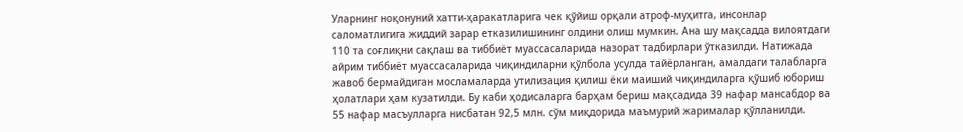Уларнинг ноқонуний хатти-ҳаракатларига чек қўйиш орқали атроф-муҳитга, инсонлар саломатлигига жиддий зарар етказилишининг олдини олиш мумкин. Ана шу мақсадда вилоятдаги 110 та соғлиқни сақлаш ва тиббиёт муассасаларида назорат тадбирлари ўтказилди. Натижада айрим тиббиёт муассасаларида чиқиндиларни қўлбола усулда тайёрланган, амалдаги талабларга жавоб бермайдиган мосламаларда утилизация қилиш ёки маиший чиқиндиларга қўшиб юбориш ҳолатлари ҳам кузатилди. Бу каби ҳодисаларга барҳам бериш мақсадида 39 нафар мансабдор ва 55 нафар масъулларга нисбатан 92,5 млн. сўм миқдорида маъмурий жарималар қўлланилди.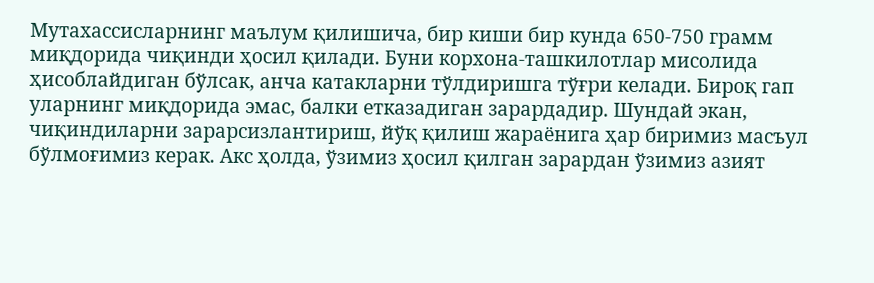Мутахассисларнинг маълум қилишича, бир киши бир кунда 650-750 грамм миқдорида чиқинди ҳосил қилади. Буни корхона-ташкилотлар мисолида ҳисоблайдиган бўлсак, анча катакларни тўлдиришга тўғри келади. Бироқ гап уларнинг миқдорида эмас, балки етказадиган зарардадир. Шундай экан, чиқиндиларни зарарсизлантириш, йўқ қилиш жараёнига ҳар биримиз масъул бўлмоғимиз керак. Акс ҳолда, ўзимиз ҳосил қилган зарардан ўзимиз азият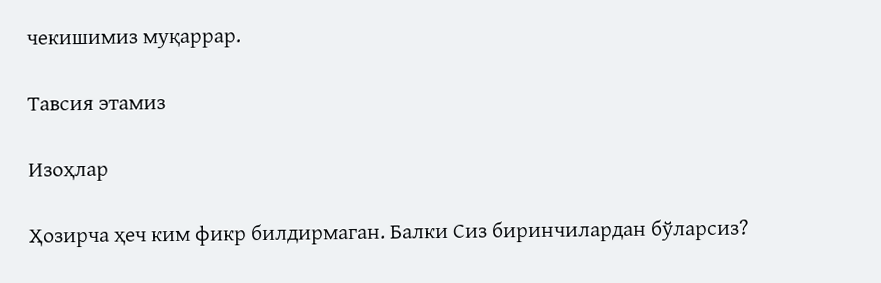чекишимиз муқаррар.

Тавсия этамиз

Изоҳлар

Ҳозирча ҳеч ким фикр билдирмаган. Балки Сиз биринчилардан бўларсиз?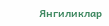Янгиликлар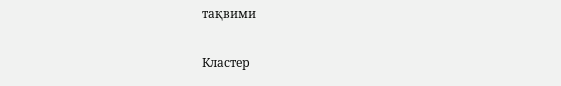тақвими

Кластер